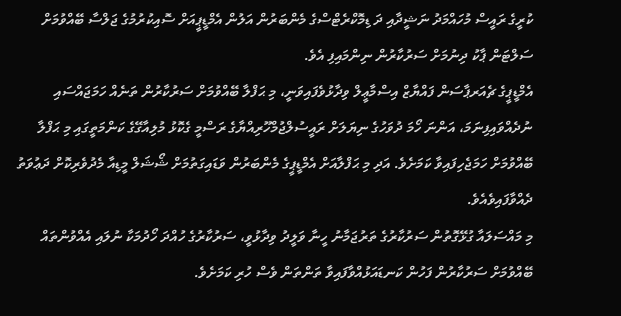ކުރީގެ ރައީސް މުހައްމަދު ނަޝީދާއި ދަ ޑިމޮކްރެޓްސްގެ މެންބަރުން އަލުން އެމްޑީޕީއަށް ސޮއިކުރުމުގެ ޖަލްސާ ބޭއްވުމަށް ސަލްޓަން ޕާކު ދިނުމަށް ސަރުކާރުން ނިންމައިފި އެވެ.
އެމްޑީޕީގެ ޗެއަރޕާސަން ފައްޔާޒް އިސްމާޢީލް ވިދާޅުވެފައިވަނީ، މި ޙަފްލާ ބޭއްވުމަށް ސަރުކާރުން ތަނެއް ހަމަޖައްސައި ނުދެއްވައިފިނަމަ، އަންނަ ހޯމަ ދުވަހުގެ ނިޔަލަށް ރައީސުލްޖުމްހޫރިއްޔާގެ ރަސްމީ ގެކޮޅު މުލިއާގޭގެ ކަންމަތީގައި މި ޙަފްލާ ބޭއްވުމަށް ހަމަޖެހިފައިވާ ކަމަށެވެ. އަދި މި ޙަފްލާއަށް އެމްޑީޕީގެ މެންބަރުން ވަޑައިގަތުމަށް ޝޯޝަލް މީޑިއާ މެދުވެރިކޮށް ދަޢުވަތު ދެއްވާފައިވެއެވެ.
މި މައްސަލައާ ގުޅޭގޮތުން ސަރުކާރުގެ ތަރުޖަމާނު ހީނާ ވަލީދު ވިދާޅުވީ، ސަރުކާރުގެ ހުއްދަ ހޯދުމަކާ ނުލައި އެއްވުންތައް ބޭއްވުމަށް ސަރުކާރުން ފަހުން ކަނޑައަޅުއްވާފައިވާ ތަންތަން ވެސް ހުރި ކަމަށެވެ.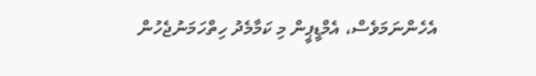އެހެންނަމަވެސް، އެމްޑީޕީން މި ކަމާމެދު ހިތްހަމަނުޖެހުން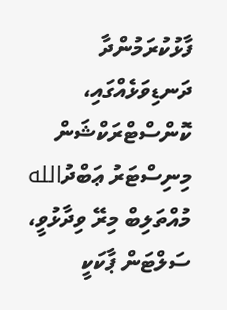ފާޅުކުރަމުންދާ ދަނޑިވަޅެއްގައި، ކޮންސްޓްރަކްޝަން މިނިސްޓަރު ޢަބްދުالله މުއްތަލިބް މިރޭ ވިދާޅުވީ، ސަލްޓަން ޕާކަކީ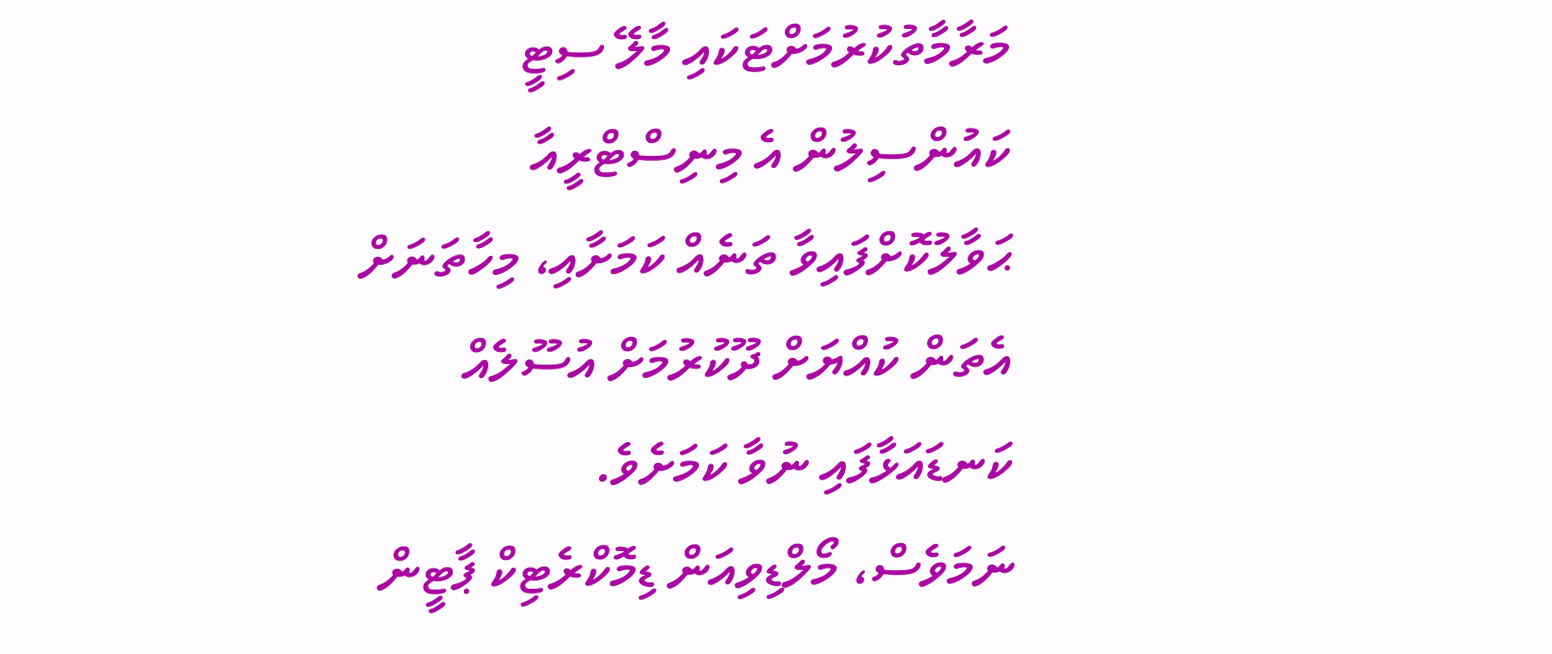މަރާމާތުކުރުމަށްޓަކައި މާލޭ ސިޓީ ކައުންސިލުން އެ މިނިސްޓްރީއާ ޙަވާލުކޮށްފައިވާ ތަނެއް ކަމަށާއި، މިހާތަނަށް އެތަން ކުއްޔަށް ދޫކުރުމަށް އުސޫލެއް ކަނޑައަޅާފައި ނުވާ ކަމަށެވެ.
ނަމަވެސް، މޯލްޑިވިއަން ޑިމޮކްރެޓިކް ޕާޓީން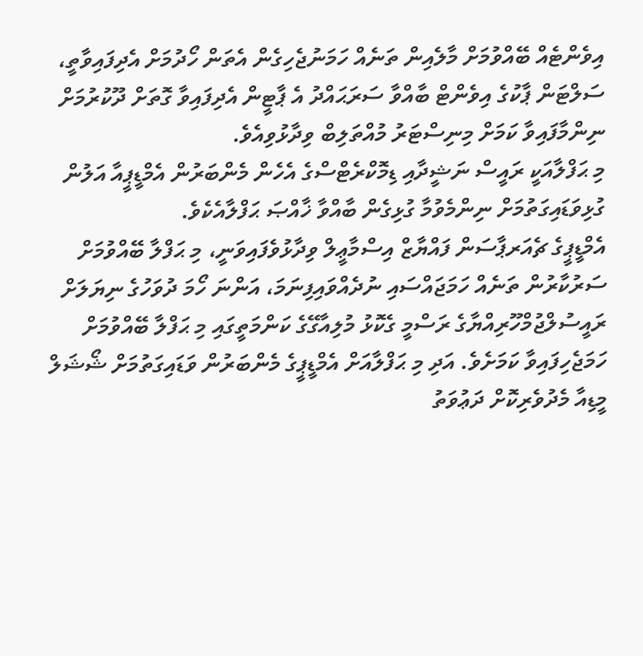އިވެންޓެއް ބޭއްވުމަށް މާލެއިން ތަނެއް ހަމަނުޖެހިގެން އެތަން ހޯދުމަށް އެދިފައިވާތީ، ސަލްޓަން ޕާކުގެ އިވެންޓް ބާއްވާ ސަރަޙައްދު އެ ޕާޓީން އެދިފައިވާ ގޮތަށް ދޫކުރުމަށް ނިންމާފައިވާ ކަމަށް މިނިސްޓަރު މުއްތަލިބް ވިދާޅުވިއެވެ.
މި ޙަފްލާއަކީ ރައީސް ނަޝީދާއި ޑިމޮކްރެޓްސްގެ އެހެން މެންބަރުން އެމްޑީޕީއާ އަލުން ގުޅިވަޑައިގަތުމަށް ނިންމެވުމާ ގުޅިގެން ބާއްވާ ޚާއްޞަ ޙަފްލާއެކެވެ.
އެމްޑީޕީގެ ޗެއަރޕާސަން ފައްޔާޒް އިސްމާޢީލް ވިދާޅުވެފައިވަނީ، މި ޙަފްލާ ބޭއްވުމަށް ސަރުކާރުން ތަނެއް ހަމަޖައްސައި ނުދެއްވައިފިނަމަ، އަންނަ ހޯމަ ދުވަހުގެ ނިޔަލަށް ރައީސުލްޖުމްހޫރިއްޔާގެ ރަސްމީ ގެކޮޅު މުލިއާގޭގެ ކަންމަތީގައި މި ޙަފްލާ ބޭއްވުމަށް ހަމަޖެހިފައިވާ ކަމަށެވެ. އަދި މި ޙަފްލާއަށް އެމްޑީޕީގެ މެންބަރުން ވަޑައިގަތުމަށް ޝޯޝަލް މީޑިއާ މެދުވެރިކޮށް ދަޢުވަތު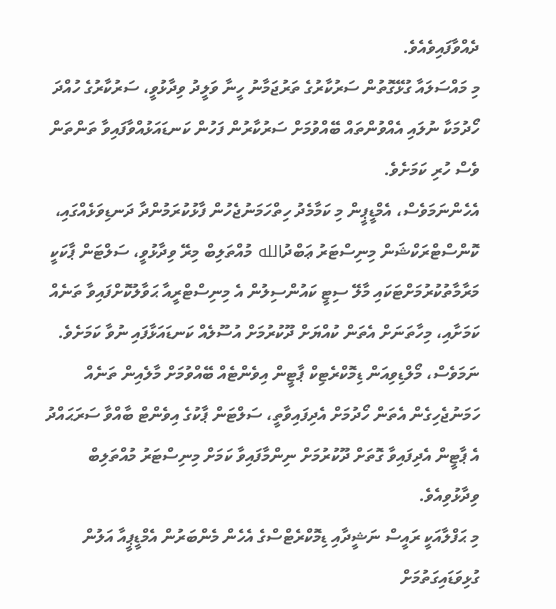ދެއްވާފައިވެއެވެ.
މި މައްސަލައާ ގުޅޭގޮތުން ސަރުކާރުގެ ތަރުޖަމާނު ހީނާ ވަލީދު ވިދާޅުވީ، ސަރުކާރުގެ ހުއްދަ ހޯދުމަކާ ނުލައި އެއްވުންތައް ބޭއްވުމަށް ސަރުކާރުން ފަހުން ކަނޑައަޅުއްވާފައިވާ ތަންތަން ވެސް ހުރި ކަމަށެވެ.
އެހެންނަމަވެސް، އެމްޑީޕީން މި ކަމާމެދު ހިތްހަމަނުޖެހުން ފާޅުކުރަމުންދާ ދަނޑިވަޅެއްގައި، ކޮންސްޓްރަކްޝަން މިނިސްޓަރު ޢަބްދުالله މުއްތަލިބް މިރޭ ވިދާޅުވީ، ސަލްޓަން ޕާކަކީ މަރާމާތުކުރުމަށްޓަކައި މާލޭ ސިޓީ ކައުންސިލުން އެ މިނިސްޓްރީއާ ޙަވާލުކޮށްފައިވާ ތަނެއް ކަމަށާއި، މިހާތަނަށް އެތަން ކުއްޔަށް ދޫކުރުމަށް އުސޫލެއް ކަނޑައަޅާފައި ނުވާ ކަމަށެވެ.
ނަމަވެސް، މޯލްޑިވިއަން ޑިމޮކްރެޓިކް ޕާޓީން އިވެންޓެއް ބޭއްވުމަށް މާލެއިން ތަނެއް ހަމަނުޖެހިގެން އެތަން ހޯދުމަށް އެދިފައިވާތީ، ސަލްޓަން ޕާކުގެ އިވެންޓް ބާއްވާ ސަރަޙައްދު އެ ޕާޓީން އެދިފައިވާ ގޮތަށް ދޫކުރުމަށް ނިންމާފައިވާ ކަމަށް މިނިސްޓަރު މުއްތަލިބް ވިދާޅުވިއެވެ.
މި ޙަފްލާއަކީ ރައީސް ނަޝީދާއި ޑިމޮކްރެޓްސްގެ އެހެން މެންބަރުން އެމްޑީޕީއާ އަލުން ގުޅިވަޑައިގަތުމަށް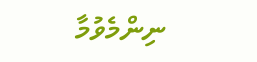ނިންމެވުމާ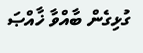ގުޅިގެން ބާއްވާ ޚާއްޞަ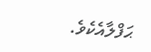ޙަފްލާއެކެވެ.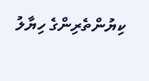ކިޔުންތެރިންގެ ހިޔާލު